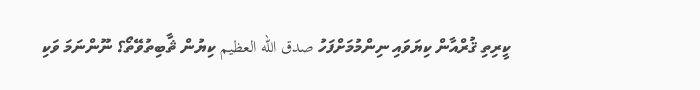ކީރިތި ޤުރްއާން ކިޔަވައި ނިންމުމަށްފަހު صدق الله العظيم ކިޔުން ޘާބިތުވޭތޯ؟ ނޫންނަމަ ވަކި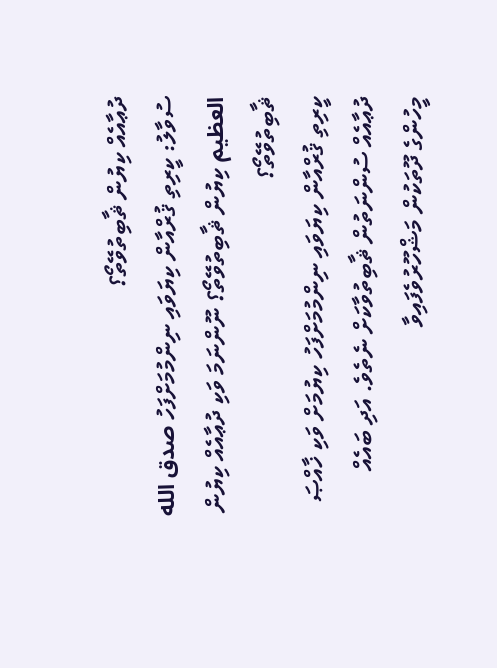ދުޢާއެއް ކިޔުން ޘާބިތުވޭތޯ؟
ސުވާލު: ކީރިތި ޤުރްއާން ކިޔަވައި ނިންމުމަށްފަހު صدق الله العظيم ކިޔުން ޘާބިތުވޭތޯ؟ ނޫންނަމަ ވަކި ދުޢާއެއް ކިޔުން ޘާބިތުވޭތޯ؟
ކީރިތި ޤުރްއާން ކިޔަވައި ނިންމުމަށްފަހު ކިޔުމަށް ވަކި ޚާއްޞަ ދުޢާއެއް ސުންނަތުން ޘާބިތުވާކަށް ނެތެވެ. އަދި ބައެއް މީހުންގެ ދޫތަކުން މަޝްހޫރުވެފައިވާ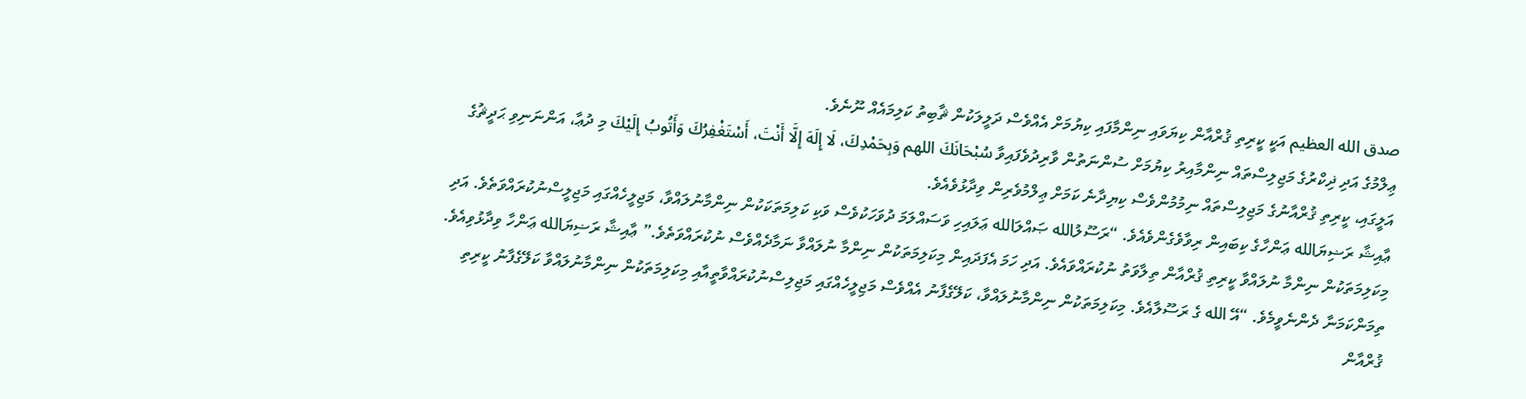صدق الله العظيم އަކީ ކީރިތި ޤުރްއާން ކިޔަވައި ނިންމާފައި ކިޔުމަށް އެއްވެސް ދަލީލަކުން ޘާބިތު ކަލިމައެއް ނޫނެވެ.
ޢިލްމުގެ އަދި ޛިކްރުގެ މަޖިލިސްތައް ނިންމާއިރު ކިޔުމަށް ސުންނަތުން ވާރިދުވެފައިވާ سُبْحَانَكَ اللهم وَبِحَمْدِكَ، لَا إِلَهَ إِلَّا أَنْتَ، أَسْتَغْفِرُكَ وَأَتُوبُ إِلَيْكَ މި ދުޢާ، އަންނަނިވި ޙަދީޘުގެ އަލީގައި، ކީރިތި ޤުރްއާނުގެ މަޖިލިސްތައް ނިމުމުންވެސް ކިޔިދާނެ ކަމަށް ޢިލްމުވެރިން ވިދާޅުވެއެވެ.
ޢާއިޝާ ރަޟިޔަالله ޢަންހާގެ ކިބައިން ރިވާވެގެންވެއެވެ. “ރަސޫލުالله ޞައްލަالله ޢަލައިހި ވަސައްލަމަ ދުވަހަކުވެސް ވަކި ކަލިމަތަކަކުން ނިންމާނުލައްވާ، މަޖިލީހެއްގައި މަޖިލީސްނުކުރައްވަތެވެ. އަދި މިކަލިމަތަކުން ނިންމާ ނުލައްވާ ކީރިތި ޤުރްއާން ތިލާވަތު ނުކުރައްވައެވެ. އަދި ހަމަ އެފަދައިން މިކަލިމަތަކުން ނިންމާ ނުލައްވާ ނަމާދެއްވެސް ނުކުރައްވަތެވެ.” ޢާއިޝާ ރަޟިޔަالله ޢަންހާ ވިދާޅުވިއެވެ. ތިމަންކަމަނާ ދެންނެވީމެވެ. “އޭ الله ގެ ރަސޫލާއެވެ. މިކަލިމަތަކުން ނިންމާނުލައްވާ، ކަލޭގެފާނު އެއްވެސް މަޖިލީހެއްގައި މަޖިލިސްނުކުރައްވާތީއާއި މިކަލިމަތަކުން ނިންމާނުލައްވާ ކަލޭގެފާނު ކީރިތި ޤުރްއާން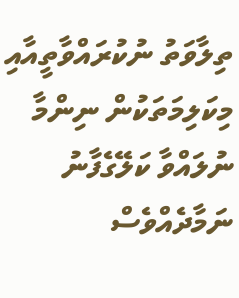ތިލާވަތު ނުކުރައްވާތީއާއި މިކަލިމަތަކުން ނިންމާ ނުލައްވާ ކަލޭގެފާނު ނަމާދެއްވެސް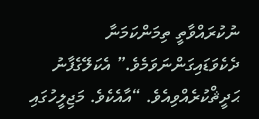ނުކުރައްވާތީ ތިމަންކަމަނާ ދެކެވަޑައިގަންނަވަމެވެ.” އެކަލޭގެފާނު ޙަދީޘްކުރެއްވިއެވެ. “އާއެކެވެ. މަޖިލީހުގައި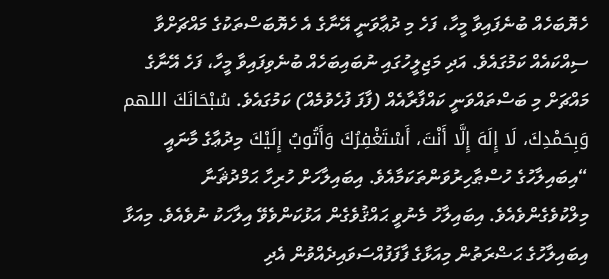ހެޔޮބަހެއް ބުނެފައިވާ މީހާ، ފަހެ މި ދުޢާވަނީ އޭނާގެ އެ ހެޔޮބަސްތަކުގެ މައްޗަށްވާ ސިއްކައެއް ކަމުގައެވެ. އަދި މަޖިލީހުގައި ނުބައިބަހެއް ބުނެވިފައިވާ މީހާ، ފަހެ އޭނާގެ މައްޗަށް މި ބަސްތައްވަނީ ކައްފާރާއެއް (ފާފަ ފުހެވުމެއް) ކަމުގައެވެ. سُبْحَانَكَ اللهم وَبِحَمْدِكَ، لَا إِلَهَ إِلَّا أَنْتَ، أَسْتَغْفِرُكَ وَأَتُوبُ إِلَيْكَ މިދުޢާގެ މާނައީ “އިބައިލާހުގެ ހުސްޠާހިރުވަންތަކަމާއެވެ. އިބައިލާހަށް ހުރިހާ ޙަމްދުޘަނާ މިލްކުވެގެންވެއެވެ. އިބައިލާހު މެނުވީ ޙައްޤުވެގެން އަޅުކަންވެވޭ އިލާހަކު ނުވެއެވެ. މިއަޅާ އިބައިލާހުގެ ޙަޟްރަތުން މިއަޅާގެ ފާފަފުއްސަވައިދެއްވުން އެދި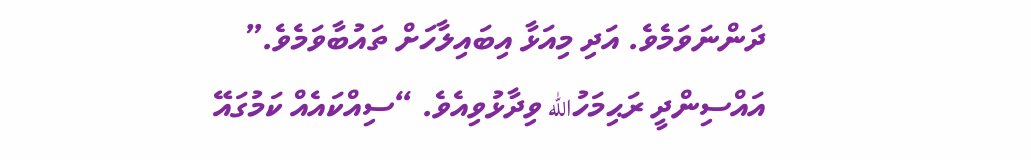ދަންނަވަމެވެ. އަދި މިއަޅާ އިބައިލާހަށް ތައުބާވަމެވެ.”
އައްސިންދީ ރަޙިމަހުالله ވިދާޅުވިއެވެ. “ސިއްކައެއް ކަމުގައޭ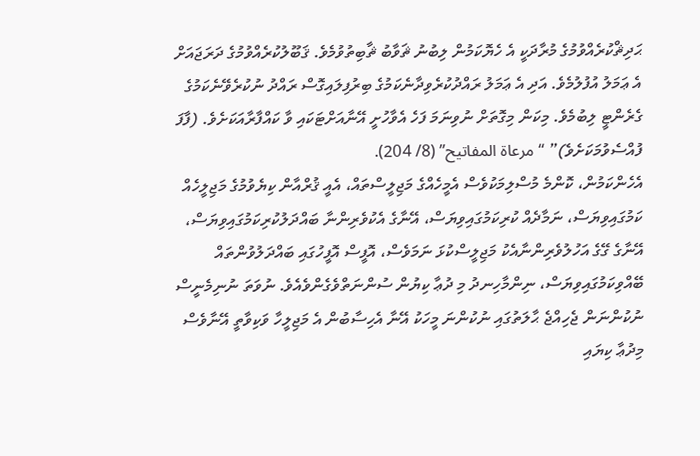ޙަދިޘްކުރެއްވުމުގެ މުރާދަކީ އެ ހެޔޮކަމުން ލިބުނު ޘަވާބު ޘާބިތުވުމެވެ. ޤަބޫލުކުރެއްވުމުގެ ދަރަޖައަށް އެ ޢަމަލު އުފުލުމެވެ. އަދި އެ ޢަމަލު ރައްދުކުރެވިދާނެކަމުގެ ބިރުފިލައިގޮސް ރައްދު ނުކުރެވޭނެކަމުގެ ގެރެންޓީ ލިބުމެވެ. މިކަން މިގޮތަށް ނުވިނަމަ ފަހެ އެވާހުށީ އޭނާއަށްޓަކައި ވާ ކައްފާރާއަކަށެވެ. (ފާފަ ފުއްސެވުމަކަށެވެ)” “مرعاة المفاتيح” (8/ 204).
އެހެންކަމުން، ކޮންމެ މުސްލިމަކުވެސް އެމީހެއްގެ މަޖިލީސްތައް، އެއީ ޤުރްއާން ކިޔެވުމުގެ މަޖިލީހެއް ކަމުގައިވިޔަސް، ނަމާދެއް ކުރިކަމުގައިވިޔަސް، އޭނާގެ އެކުވެރިންނާ ބައްދަލުކުރިކަމުގައިވިޔަސް، އޭނާގެ ގޭގެ އަހުލުވެރިންނާއެކު މަޖިލީސްކުޅަ ނަމަވެސް، އޮފީސް އޮފީހުގައި ބައްދަލުވުންތައް ބޭއްވިކަމުގައިވިޔަސް، ނިންމާހިނދު މި ދުޢާ ކިޔުން ސުންނަތްވެގެންވެއެވެ. ނުވަތަ ނުނިމެނީސް ނުކުންނަން ޖެހިއްޖެ ޙާލަތުގައި ނުކުންނަ މީހަކު އޭނާ އެހިސާބުން އެ މަޖިލީހާ ވަކިވާތީ އޭނާވެސް މިދުޢާ ކިޔައި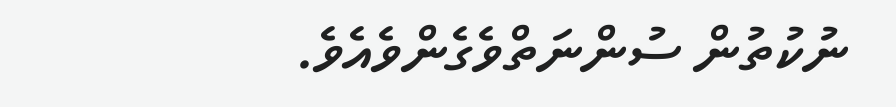ނުކުތުން ސުންނަތްވެގެންވެއެވެ.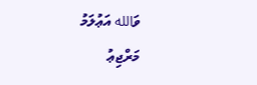ވަالله އަޢުލަމު
މަރްޖިޢު